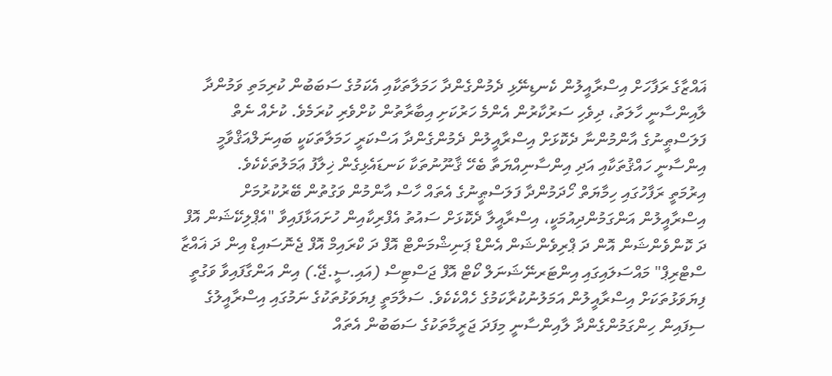ޣައްޒާގެ ރަފާހަށް އިސްރާއީލުން ކެނޑިނޭޅި ދެމުންގެންދާ ހަމަލާތަކާއި އެކަމުގެ ސަބަބުން ކުރިމަތި ވަމުންދާ ލާއިންސާނީ ހާލަތު، ދިވެހި ސަރުކާރުން އެންމެ ހަރުކަށި އިބާރާތުން ކުށްވެރި ކުރަމެވެ. ކުށެއް ނެތް ފަލަސްޠީނުގެ އާންމުންނާ ދެކޮޅަށް އިސްރާއީލުން ދެމުންގެންދާ އަސްކަރީ ހަމަލާތަކަކީ ބައިނަލްއަޤްވާމީ އިންސާނީ ހައްޤުތަކާއި އަދި އިންސާނިއްޔަތާ ބެހޭ ޤާނޫނުތަކާ ކަނޑައެޅިގެން ޚިލާފު ޢަމަލުތަކެކެވެ.
އިރުމަތީ ރަފާހުގައި ހިމާޔަތް ހޯދަމުންދާ ފަލަސްޠީނުގެ އެތައް ހާސް އާންމުން ވަގުތުން ބޭރުކުރުމަށް އިސްރާއީލުން އަންގަމުންދިއުމަކީ، އިސްރާއީލާ ދެކޮޅަށް ސައުތު އެފްރިކާއިން ހުށައަޅާފައިވާ "އެޕްލިކޭޝަން އޮފް ދަ ކޮންވެންޝަން އޮން ދަ ޕްރިވެންޝަން އެންޑް ޕަނިޝްމަންޓް އޮފް ދަ ކްރައިމް އޮފް ޖެނޮސައިޑް އިން ދަ ޣައްޒާ ސްޓްރިޕް" މައްސަލައިގައި އިންޓަރނޭޝަނަލް ކޯޓް އޮފް ޖަސްޓިސް (އައި.ސީ.ޖޭ.) އިން އަންގާފައިވާ ވަގުތީ ފިޔަވަޅުތަކަށް އިސްރާއީލުން އަމަލުނުކުރާކަމުގެ ހެއްކެކެވެ. ސަލާމަތީ ފިޔަވަޅުތަކުގެ ނަމުގައި އިސްރާއީލުގެ ސިފައިން ހިންގަމުންގެންދާ ލާއިންސާނީ މިފަދަ ޖަރީމާތަކުގެ ސަބަބުން އެތައް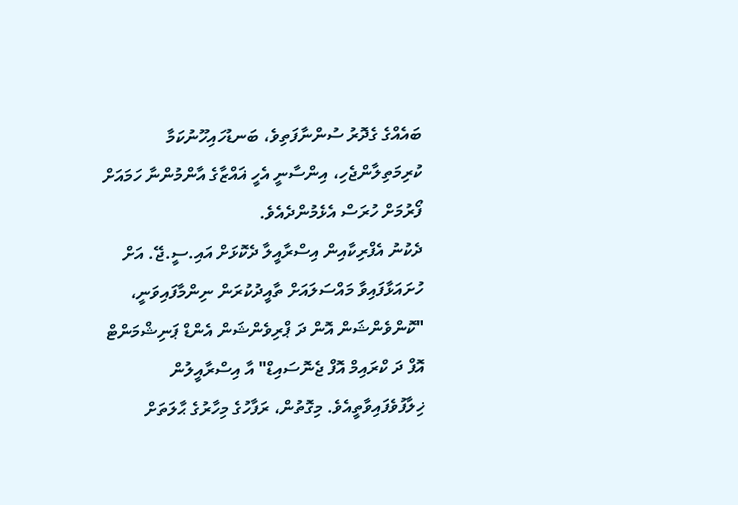ބައެއްގެ ގެދޮރު ސުންނާފަތިވެ، ބަނޑުހައިހޫނުކަމާ ކުރިމަތިލާންޖެހި، އިންސާނީ އެހީ ޣައްޒާގެ އާންމުންނާ ހަމައަށް ފޯރުމަށް ހުރަސް އެޅެމުންދެއެވެ.
ދެކުނު އެފްރިކާއިން އިސްރާއީލާ ދެކޮޅަށް އައި.ސީ.ޖޭ. އަށް ހުށައަޅާފައިވާ މައްސަލައަށް ތާއީދުކުރަން ނިންމާފައިވަނީ، "ކޮންވެންޝަން އޮން ދަ ޕްރިވެންޝަން އެންޑް ޕަނިޝްމަންޓް އޮފް ދަ ކްރައިމް އޮފް ޖެނޮސައިޑް" އާ އިސްރާއީލުން ޚިލާފުވެފައިވާތީއެވެ. މިގޮތުން، ރަފާހުގެ މިހާރުގެ ޙާލަތަށް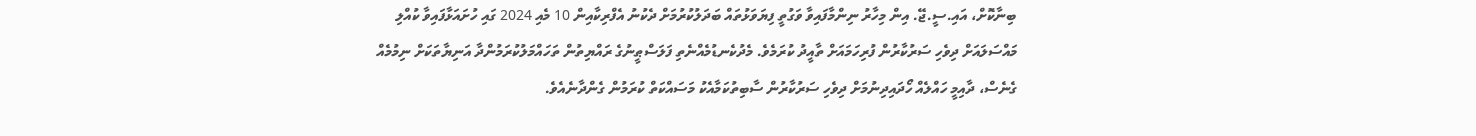ބިނާކޮށް، އައި.ސީ.ޖޭ. އިން މިހާރު ނިންމާފައިވާ ވަގުތީ ފިޔަވަޅުތައް ބަދަލުކުރުމަށް ދެކުނު އެފްރިކާއިން 10 މެއި 2024 ގައި ހުށައަޅާފައިވާ ކުއްލި މައްސަލައަށް ދިވެހި ސަރުކާރުން ފުރިހަމައަށް ތާއީދު ކުރަމެވެ. މެދުކެނޑުމެއްނެތި ފަލަސްޠީނުގެ ރައްޔިތުން ތަހައްމަލުކުރަމުންދާ އަނިޔާތަކަށް ނިމުމެއް ގެނެސް، ދާއިމީ ހައްލެއް ހޯދައިދިނުމަށް ދިވެހި ސަރުކާރުން ސާބިތުކަމާއެކު މަސައްކަތް ކުރަމުން ގެންދާނެއެވެ.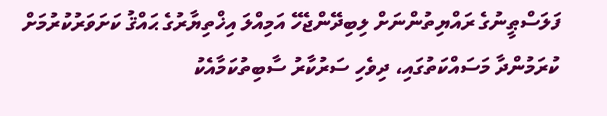ފަލަސްޠީނުގެ ރައްޔިތުންނަށް ލިބިދޭންޖެހޭ އަމިއްލަ އިޚްތިޔާރުގެ ޙައްޤު ކަށަވަރުކުރުމަށް ކުރަމުންދާ މަސައްކަތުގައި، ދިވެހި ސަރުކާރު ސާބިތުކަމާއެކު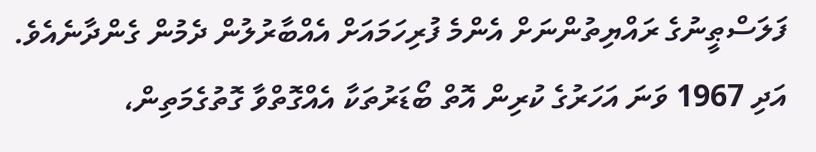ފަލަސްޠީނުގެ ރައްޔިތުންނަށް އެންމެ ފުރިހަމައަށް އެއްބާރުލުން ދެމުން ގެންދާނެއެވެ. އަދި 1967 ވަނަ އަހަރުގެ ކުރިން އޮތް ބޯޑަރުތަކާ އެއްގޮތްވާ ގޮތުގެމަތިން،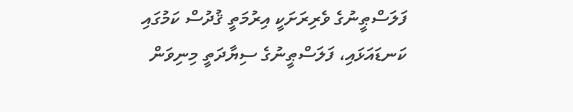ފަލަސްޠީނުގެ ވެރިރަށަކީ އިރުމަތީ ޤުދުސް ކަމުގައި ކަނޑައަޅައި، ފަލަސްޠީނުގެ ސިޔާދަތީ މިނިވަން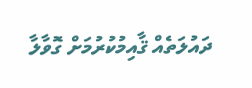ދައުލަތެއް ޤާއިމުކުރުމަށް ގޮވާލާ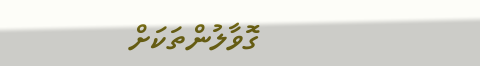ގޮވާލުންތަކަށް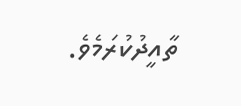ތާއީދުކުރަމެވެ.